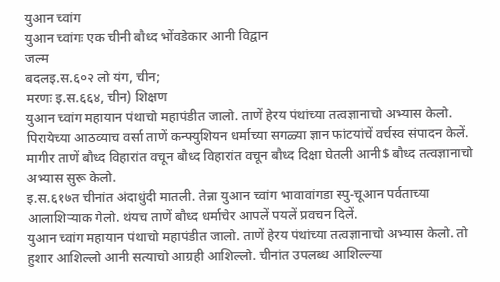युआन च्वांग
युआन च्वांगः एक चीनी बौध्द भोंवडेकार आनी विद्वान
जल्म
बदलइ.स.६०२ लो यंग, चीन;
मरणः इ.स.६६४, चीन) शिक्षण
युआन च्वांग महायान पंथाचो महापंडीत जालो. ताणें हेरय पंथांच्या तत्वज्ञानाचो अभ्यास केलो. पिरायेच्या आठव्याच वर्सा ताणें कन्फ्युशियन धर्माच्या सगळ्या ज्ञान फांटयांचें वर्चस्व संपादन केलें. मागीर ताणें बौध्द विहारांत वचून बौध्द विहारांत वचून बौध्द दिक्षा घेतली आनी$ बौध्द तत्वज्ञानाचो अभ्यास सुरू केलो.
इ.स.६१७त चीनांत अंदाधुंदी मातली. तेन्ना युआन च्वांग भावावांगडा स्पु-चूआन पर्वताच्या आलाशिऱ्याक गेलो. थंयच ताणें बौध्द धर्माचेर आपलें पयलें प्रवचन दिलें.
युआन च्वांग महायान पंथाचो महापंडीत जालो. ताणें हेरय पंथांच्या तत्वज्ञानाचो अभ्यास केलो. तो हुशार आशिल्लो आनी सत्याचो आग्रही आशिल्लो. चीनांत उपलब्ध आशिल्ल्या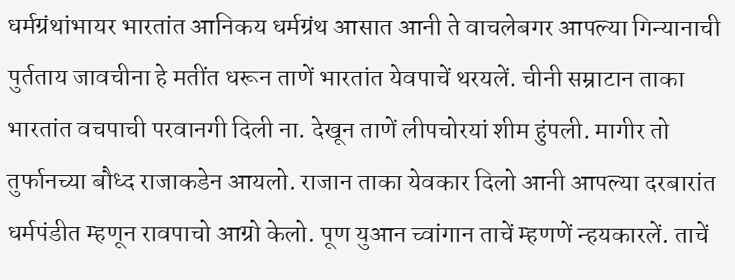धर्मग्रंथांभायर भारतांत आनिकय धर्मग्रंथ आसात आनी ते वाचलेबगर आपल्या गिन्यानाची पुर्तताय जावचीना हे मतींत धरून ताणें भारतांत येवपाचें थरयलें. चीनी सम्राटान ताका भारतांत वचपाची परवानगी दिली ना. देखून ताणें लीपचोरयां शीम हुंपली. मागीर तो तुर्फानच्या बौध्द राजाकडेन आयलो. राजान ताका येवकार दिलो आनी आपल्या दरबारांत धर्मपंडीत म्हणून रावपाचो आग्रो केलो. पूण युआन च्वांगान ताचें म्हणणें न्हयकारलें. ताचें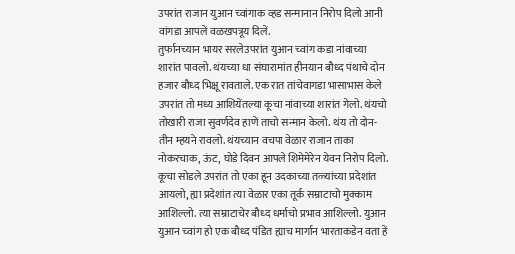उपरांत राजान युआन च्वांगाक व्हड सन्मानान निरोप दिलो आनी वांगडा आपलें वळखपत्रूय दिलें.
तुर्फानच्यान भायर सरलेउपरांत युआन च्वांग कडा नांवाच्या शारांत पावलो. थंयच्या धा संघारामांत हीनयान बौध्द पंथाचे दोन हजार बौध्द भिक्षू रावताले. एक रात तांचेवागडा भासाभास केले उपरांत तो मध्य आशियेंतल्या कूचा नांवाच्या शारांत गेलो. थंयचो तोखारी राजा सुवर्णदेव हाणें ताचो सन्मान केलो. थंय तो दोन-तीन म्हयने रावलो. थंयच्यान वचपा वेळार राजान ताका नोकरचाक, ऊंट, घोडे दिवन आपले शिमेमेरेन येवन निरोप दिलो.
कूचा सोडले उपरांत तो एका हून उदकाच्या तळ्यांच्या प्रदेशांत आयलो, ह्या प्रदेशांत त्या वेळार एका तूर्क सम्राटाचो मुक्काम आशिल्लो. त्या सम्राटाचेर बौध्द धर्माचो प्रभाव आशिल्लो. युआन युआन च्वांग हो एक बौध्द पंडित ह्याच मार्गान भारताकडेन वता हें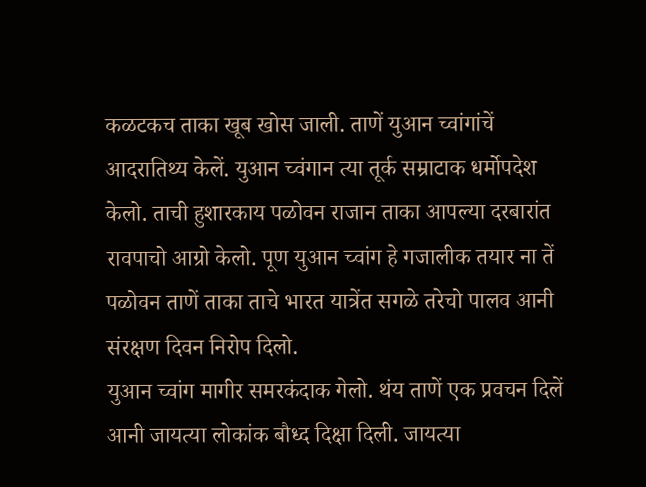कळटकच ताका खूब खोस जाली. ताणें युआन च्वांगांचें आदरातिथ्य केलें. युआन च्वंगान त्या तूर्क सम्राटाक धर्मोपदेश केलो. ताची हुशारकाय पळोवन राजान ताका आपल्या दरबारांत रावपाचो आग्रो केलो. पूण युआन च्वांग हे गजालीक तयार ना तें पळोवन ताणें ताका ताचे भारत यात्रेंत सगळे तरेचो पालव आनी संरक्षण दिवन निरोप दिलो.
युआन च्वांग मागीर समरकंदाक गेलो. थंय ताणें एक प्रवचन दिलें आनी जायत्या लोकांक बौध्द दिक्षा दिली. जायत्या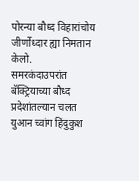पोरन्या बौध्द विहारांचोय जीर्णोध्दार ह्या निमतान केलो.
समरकंदाउपरांत बॅक्ट्रियाच्या बौध्द प्रदेशांतल्यान चलत युआन च्वांग हिंदुकुश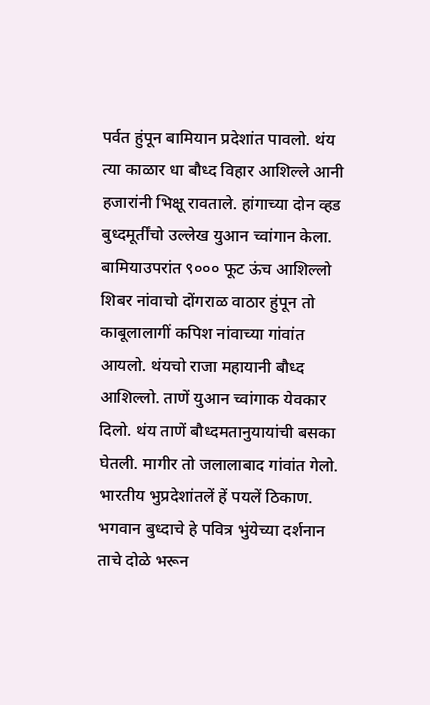पर्वत हुंपून बामियान प्रदेशांत पावलो. थंय त्या काळार धा बौध्द विहार आशिल्ले आनी हजारांनी भिक्षू रावताले. हांगाच्या दोन व्हड बुध्दमूर्तींचो उल्लेख युआन च्वांगान केला.
बामियाउपरांत ९००० फूट ऊंच आशिल्लो शिबर नांवाचो दोंगराळ वाठार हुंपून तो काबूलालागीं कपिश नांवाच्या गांवांत आयलो. थंयचो राजा महायानी बौध्द आशिल्लो. ताणें युआन च्वांगाक येवकार दिलो. थंय ताणें बौध्दमतानुयायांची बसका घेतली. मागीर तो जलालाबाद गांवांत गेलो. भारतीय भुप्रदेशांतलें हें पयलें ठिकाण. भगवान बुध्दाचे हे पवित्र भुंयेच्या दर्शनान ताचे दोळे भरून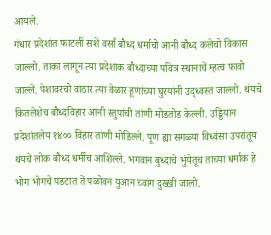आयले.
गंधार प्रदेशांत फाटलीं सशें वर्सां बौध्द धर्माचो आनी बौध्द कलेचो विकास जाल्लो. ताका लागून त्या प्रदेशाक बौध्दाच्या पवित्र स्थानाचें म्हत्व फावो जाल्लें. पेशावरचो वाठार त्या वेळार हूणांच्या घुरयांनी उद्ध्वस्त जाल्लो. थंयचे कितलेशेच बौध्दविहार आनी स्तुपांची तांणी मोडतोड केल्ली. उड्डियान प्रदेशांतलेय १४०० विहार तांणी मोडिल्ले. पूण ह्या सगळ्या विध्वंसा उपरांतूय थंयचे लोक बौध्द धर्मीच आशिल्ले. भगवान बुध्दाचे भुंयेतूच ताच्या धर्माक हे भोग भोगचे पडटात तें पळोवन युआन च्वांग दुख्खी जालो.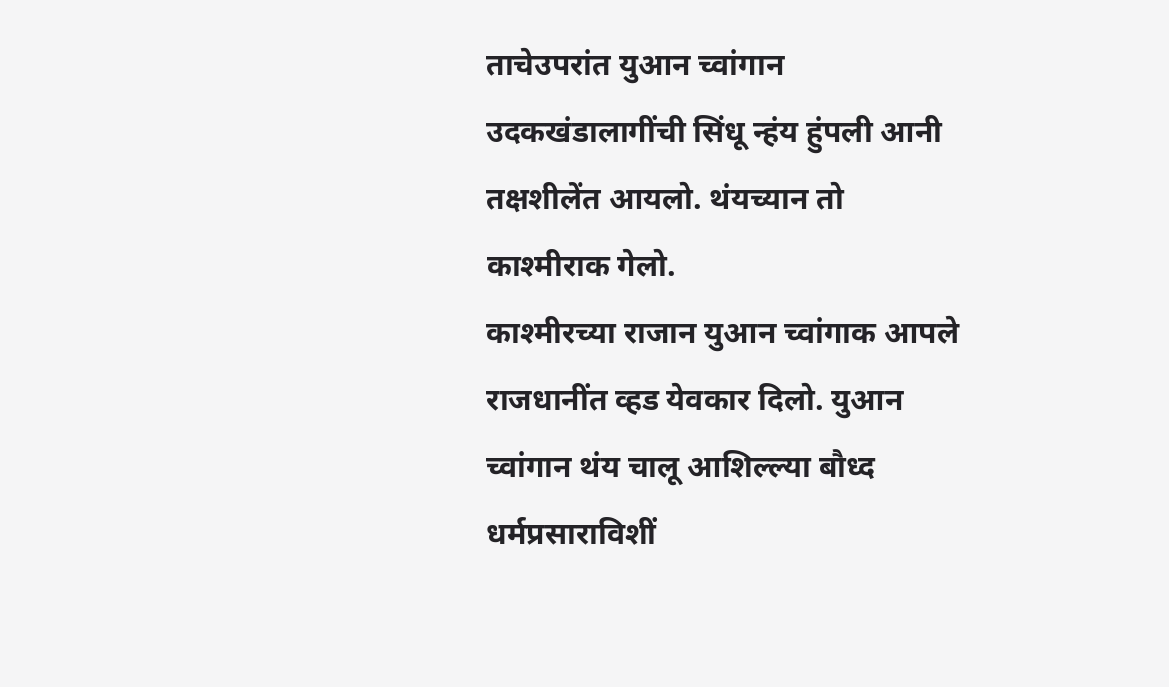ताचेउपरांत युआन च्वांगान उदकखंडालागींची सिंधू न्हंय हुंपली आनी तक्षशीलेंत आयलो. थंयच्यान तो काश्मीराक गेलो.
काश्मीरच्या राजान युआन च्वांगाक आपले राजधानींत व्हड येवकार दिलो. युआन च्वांगान थंय चालू आशिल्ल्या बौध्द धर्मप्रसाराविशीं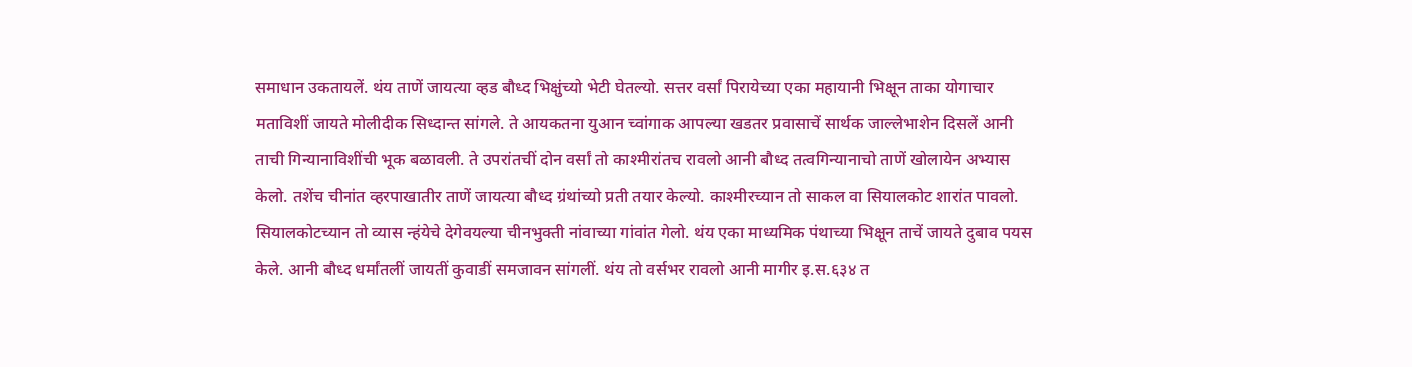समाधान उकतायलें. थंय ताणें जायत्या व्हड बौध्द भिक्षुंच्यो भेटी घेतल्यो. सत्तर वर्सां पिरायेच्या एका महायानी भिक्षून ताका योगाचार मताविशीं जायते मोलीदीक सिध्दान्त सांगले. ते आयकतना युआन च्वांगाक आपल्या खडतर प्रवासाचें सार्थक जाल्लेभाशेन दिसलें आनी ताची गिन्यानाविशींची भूक बळावली. ते उपरांतचीं दोन वर्सां तो काश्मीरांतच रावलो आनी बौध्द तत्वगिन्यानाचो ताणें खोलायेन अभ्यास केलो. तशेंच चीनांत व्हरपाखातीर ताणें जायत्या बौध्द ग्रंथांच्यो प्रती तयार केल्यो. काश्मीरच्यान तो साकल वा सियालकोट शारांत पावलो. सियालकोटच्यान तो व्यास न्हंयेचे देगेवयल्या चीनभुक्ती नांवाच्या गांवांत गेलो. थंय एका माध्यमिक पंथाच्या भिक्षून ताचें जायते दुबाव पयस केले. आनी बौध्द धर्मांतलीं जायतीं कुवाडीं समजावन सांगलीं. थंय तो वर्सभर रावलो आनी मागीर इ.स.६३४ त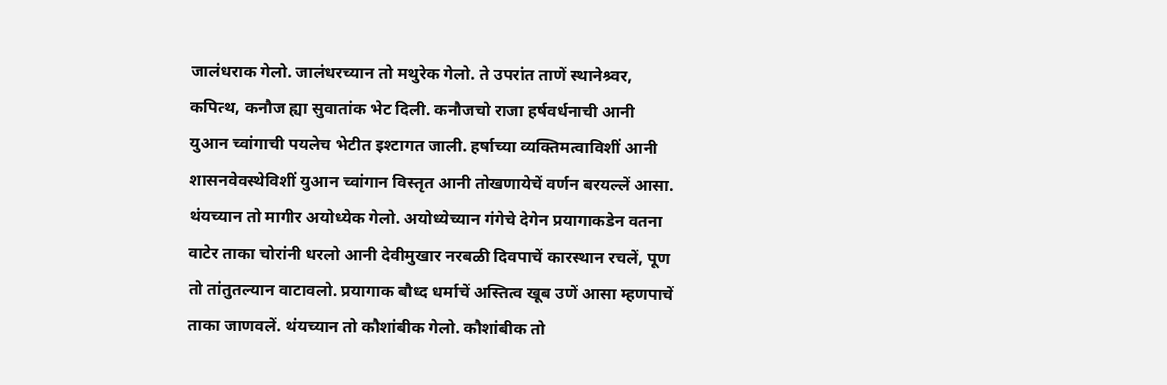जालंधराक गेलो. जालंधरच्यान तो मथुरेक गेलो. ते उपरांत ताणें स्थानेश्र्वर, कपित्थ, कनौज ह्या सुवातांक भेट दिली. कनौजचो राजा हर्षवर्धनाची आनी युआन च्वांगाची पयलेच भेटीत इश्टागत जाली. हर्षाच्या व्यक्तिमत्वाविशीं आनी शासनवेवस्थेविशीं युआन च्वांगान विस्तृत आनी तोखणायेचें वर्णन बरयल्लें आसा.
थंयच्यान तो मागीर अयोध्येक गेलो. अयोध्येच्यान गंगेचे देगेन प्रयागाकडेन वतना वाटेर ताका चोरांनी धरलो आनी देवीमुखार नरबळी दिवपाचें कारस्थान रचलें, पूण तो तांतुतल्यान वाटावलो. प्रयागाक बौध्द धर्माचें अस्तित्व खूब उणें आसा म्हणपाचें ताका जाणवलें. थंयच्यान तो कौशांबीक गेलो. कौशांबीक तो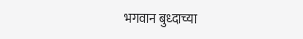भगवान बुध्दाच्या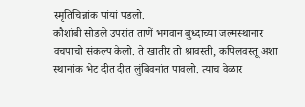स्मृतिचिन्नांक पांयां पडलो.
कौशांबी सोडले उपरांत ताणें भगवान बुध्दाच्या जल्मस्थानार वचपाचो संकल्प केलो. ते खातीर तो श्रावस्ती, कपिलवस्तू अशा स्थानांक भेट दीत दीत लुंबिवनांत पावलो. त्याच वेळार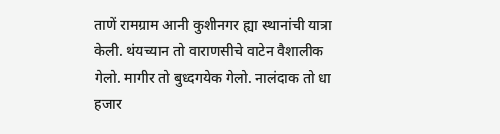ताणें रामग्राम आनी कुशीनगर ह्या स्थानांची यात्रा केली. थंयच्यान तो वाराणसीचे वाटेन वैशालीक गेलो. मागीर तो बुध्दगयेक गेलो. नालंदाक तो धा हजार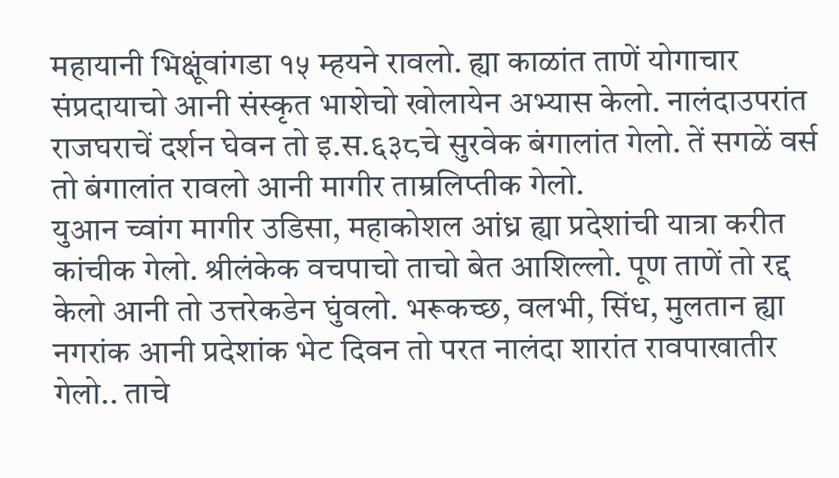महायानी भिक्षूंवांगडा १५ म्हयने रावलो. ह्या काळांत ताणें योगाचार संप्रदायाचो आनी संस्कृत भाशेचो खोलायेन अभ्यास केलो. नालंदाउपरांत राजघराचें दर्शन घेवन तो इ.स.६३८चे सुरवेक बंगालांत गेलो. तें सगळें वर्स तो बंगालांत रावलो आनी मागीर ताम्रलिप्तीक गेलो.
युआन च्वांग मागीर उडिसा, महाकोशल आंध्र ह्या प्रदेशांची यात्रा करीत कांचीक गेलो. श्रीलंकेक वचपाचो ताचो बेत आशिल्लो. पूण ताणें तो रद्द केलो आनी तो उत्तरेकडेन घुंवलो. भरूकच्छ, वलभी, सिंध, मुलतान ह्या नगरांक आनी प्रदेशांक भेट दिवन तो परत नालंदा शारांत रावपाखातीर गेलो.. ताचे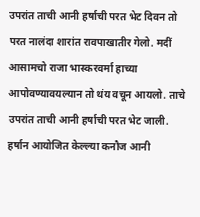उपरांत ताची आनी हर्षाची परत भेट दिवन तो परत नालंदा शारांत रावपाखातीर गेलो. मदीं आसामचो राजा भास्करवर्मा हाच्या आपोवण्यावयल्यान तो थंय वचून आयलो. ताचे उपरांत ताची आनी हर्षाची परत भेट जाली. हर्षान आयोजित केल्ल्या कनौज आनी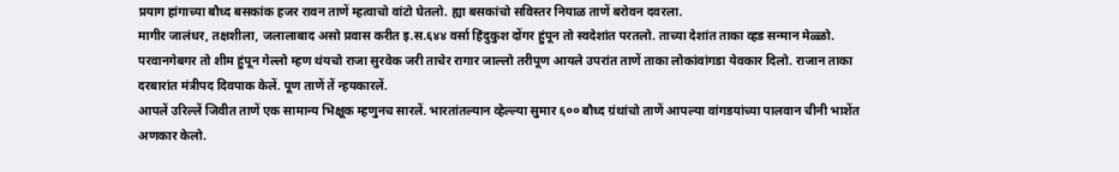प्रयाग हांगाच्या बौध्द बसकांक हजर रावन ताणें म्हत्वाचो वांटो घेतलो. ह्या बसकांचो सविस्तर नियाळ ताणें बरोवन दवरला.
मागीर जालंधर, तक्षशीला, जलालाबाद असो प्रवास करीत इ.स.६४४ वर्सा हिंदुकुश दोंगर हुंपून तो स्वदेशांत परतलो. ताच्या देशांत ताका व्हड सन्मान मेळ्ळो. परवानगेबगर तो शीम हुंपून गेल्लो म्हण थंयचो राजा सुरवेक जरी ताचेर रागार जाल्लो तरीपूण आयले उपरांत ताणें ताका लोकांवांगडा येवकार दिलो. राजान ताका दरबारांत मंत्रीपद दिवपाक केलें. पूण ताणें तें न्हयकारलें.
आपलें उरिल्लें जिवीत ताणें एक सामान्य भिक्षूक म्हणुनच सारलें. भारतांतल्यान व्हेल्ल्या सुमार ६०० बौध्द ग्रंथांचो ताणें आपल्या वांगडयांच्या पालवान चीनी भाशेंत अणकार केलो.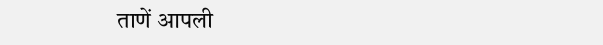ताणें आपली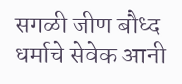सगळी जीण बौध्द धर्माचे सेवेक आनी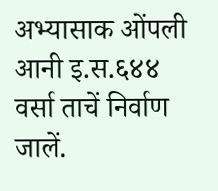अभ्यासाक ओंपली आनी इ.स.६४४ वर्सा ताचें निर्वाण जालें.